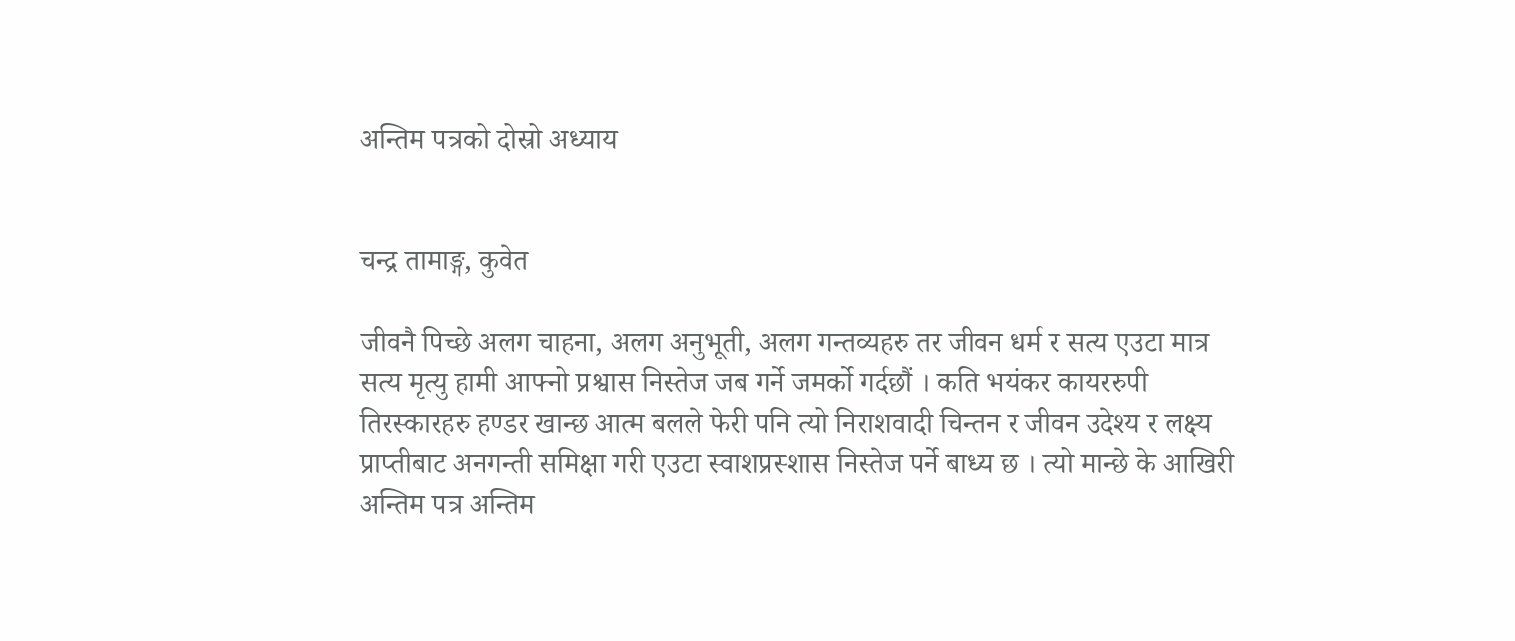अन्तिम पत्रको दोस्रो अध्याय


चन्द्र तामाङ्ग, कुवेत

जीवनै पिच्छे अलग चाहना, अलग अनुभूती, अलग गन्तव्यहरु तर जीवन धर्म र सत्य एउटा मात्र सत्य मृत्यु हामी आफ्नो प्रश्वास निस्तेज जब गर्ने जमर्को गर्दछौं । कति भयंकर कायररुपी तिरस्कारहरु हण्डर खान्छ आत्म बलले फेरी पनि त्यो निराशवादी चिन्तन र जीवन उदेश्य र लक्ष्य प्राप्तीबाट अनगन्ती समिक्षा गरी एउटा स्वाशप्रस्शास निस्तेज पर्ने बाध्य छ । त्यो मान्छे के आखिरी अन्तिम पत्र अन्तिम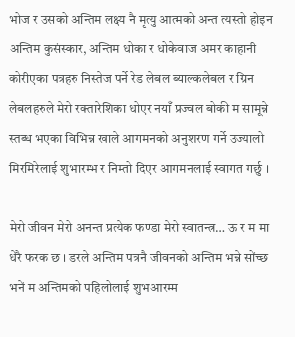भोज र उसको अन्तिम लक्ष्य नै मृत्यु आत्मको अन्त त्यस्तो होइन अन्तिम कुसंस्कार, अन्तिम धोका र धोकेवाज अमर काहानी कोरीएका पत्रहरु निस्तेज पर्ने रेड लेबल ब्याल्कलेबल र ग्रिन लेबलहरुले मेरो रक्तारेशिका धोएर नयाँ प्रज्वल बोकी म सामून्ने स्तब्ध भएका विभिन्न खाले आगमनको अनुशरण गर्ने उज्यालो मिरमिरेलाई शुभारम्भ र निम्तो दिएर आगमनलाई स्वागत गर्छु ।

मेरो जीवन मेरो अनन्त प्रत्येक फण्डा मेरो स्वातन्त्र… ऊ र म मा धेरै फरक छ । डरले अन्तिम पत्रनै जीवनको अन्तिम भन्ने सोंच्छ भनें म अन्तिमको पहिलोलाई शुभआरम्म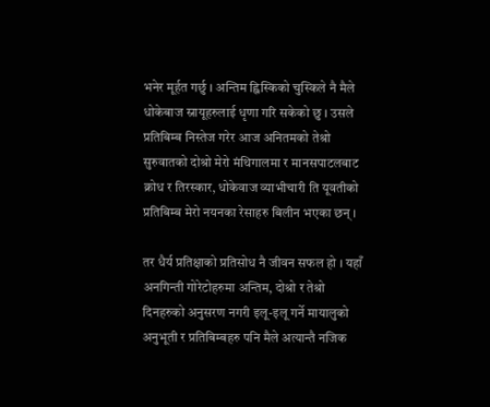भनेर मूर्हत गर्छु । अन्तिम ह्विस्किको चुस्किले नै मैले धोकेबाज स्नायूहरुलाई धृणा गरि सकेको छु । उसले प्रतिबिम्ब निस्तेज गरेर आज अनितमको तेश्रो सुरुवातको दोश्रो मेरो मंथिगालमा र मानसपाटलबाट क्रोध र तिरस्कार, धोकेवाज व्याभीचारी ति यूवतीको प्रतिबिम्ब मेरो नयनका रेसाहरु बिलीन भएका छन् ।

तर धैर्य प्रतिक्षाको प्रतिसोध नै जीवन सफल हो । यहाँ अनगिन्ती गोरेटोहरुमा अन्तिम, दोश्रो र तेश्रो दिनहरुको अनुसरण नगरी इलू-इलू गर्ने मायालुको अनुभूती र प्रतिबिम्बहरु पनि मैले अत्यान्तै नजिक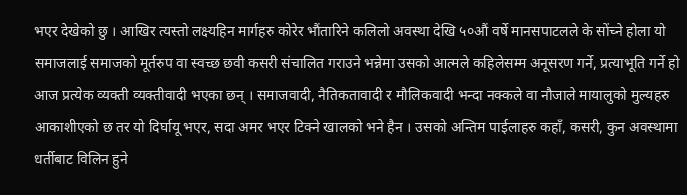भएर देखेको छु । आखिर त्यस्तो लक्ष्यहिन मार्गहरु कोरेर भौंतारिने कलिलो अवस्था देखि ५०औं वर्षे मानसपाटलले के सोंच्ने होला यो समाजलाई समाजको मूर्तरुप वा स्वच्छ छवी कसरी संचालित गराउने भन्नेमा उसको आत्मले कहिलेसम्म अनूसरण गर्ने, प्रत्याभूति गर्ने हो आज प्रत्येक व्यक्ती व्यक्तीवादी भएका छन् । समाजवादी, नैतिकतावादी र मौलिकवादी भन्दा नक्कले वा नौजाले मायालुको मुल्यहरु आकाशीएको छ तर यो दिर्घायू भएर, सदा अमर भएर टिक्ने खालको भने हैन । उसको अन्तिम पाईलाहरु कहाँ, कसरी, कुन अवस्थामा धर्तीबाट विलिन हुने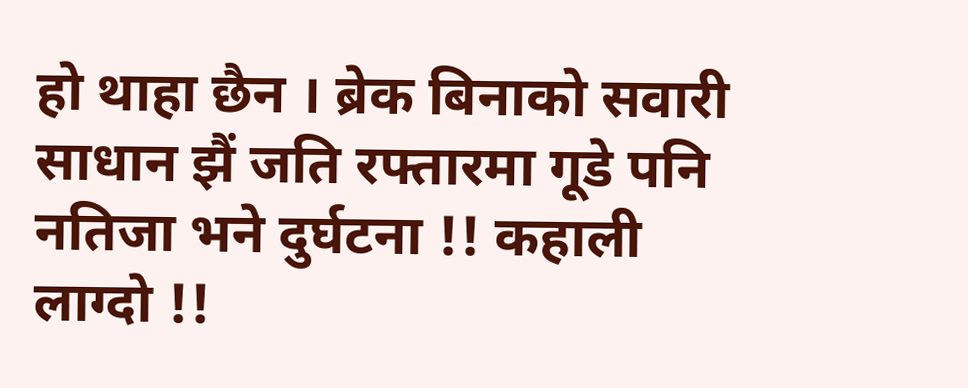हो थाहा छैन । ब्रेक बिनाको सवारी साधान झैं जति रफ्तारमा गूडे पनि नतिजा भने दुर्घटना !! कहाली लाग्दो !!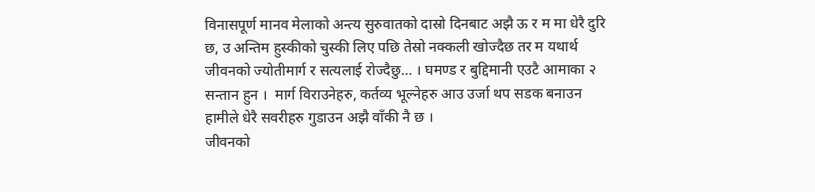विनासपूर्ण मानव मेलाको अन्त्य सुरुवातको दास्रो दिनबाट अझै ऊ र म मा धेरै दुरि छ, उ अन्तिम हुस्कीको चुस्की लिए पछि तेस्रो नक्कली खोज्दैछ तर म यथार्थ जीवनको ज्योतीमार्ग र सत्यलाई रोज्दैछु… । घमण्ड र बुद्दिमानी एउटै आमाका २ सन्तान हुन ।  मार्ग विराउनेहरु, कर्तव्य भूल्नेहरु आउ उर्जा थप सडक बनाउन हामीले धेरै सवरीहरु गुडाउन अझै वाँकी नै छ ।
जीवनको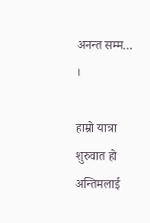अनन्त सम्म… ।

हाम्रो यात्रा शुरुवात हो अन्तिमलाई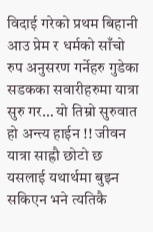विदाई गरेको प्रथम बिहानी आउ प्रेम र धर्मको साँचो रुप अनुसरण गर्नेहरु गुडेका सडकका सवारीहरुमा यात्रा सुरु गर… यो तिम्रो सुरुवात हो अन्त्य हाईन !! जीवन यात्रा साह्रौ छोटो छ यसलाई यथार्थमा बुझ्न सकिएन भने त्यतिकै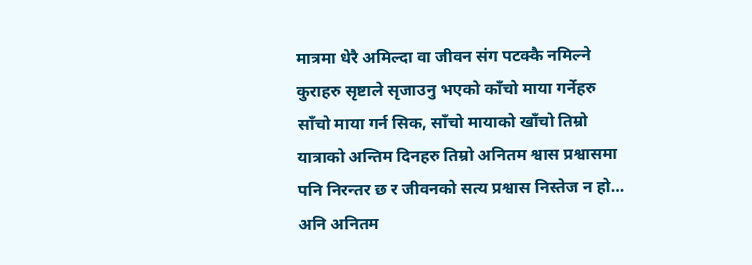मात्रमा धेरै अमिल्दा वा जीवन संग पटक्कै नमिल्ने कुराहरु सृष्टाले सृजाउनु भएको काँचो माया गर्नेहरु साँचो माया गर्न सिक, साँचो मायाको खाँचो तिम्रो यात्राको अन्तिम दिनहरु तिम्रो अनितम श्वास प्रश्वासमा पनि निरन्तर छ र जीवनको सत्य प्रश्वास निस्तेज न हो…  अनि अनितम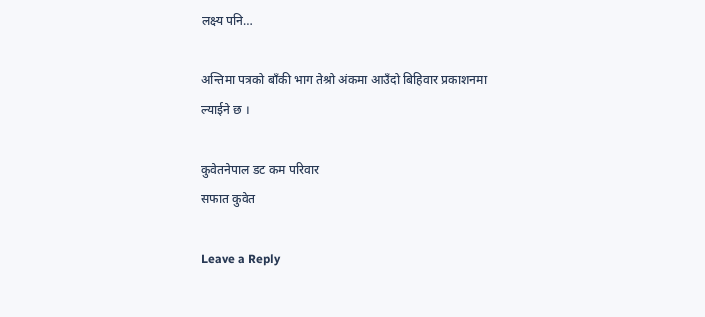लक्ष्य पनि…

अन्तिमा पत्रको बाँकी भाग तेश्रो अंकमा आउँदो बिहिवार प्रकाशनमा ल्याईने छ ।

कुवेतनेपाल डट कम परिवार
सफात कुवेत

Leave a Reply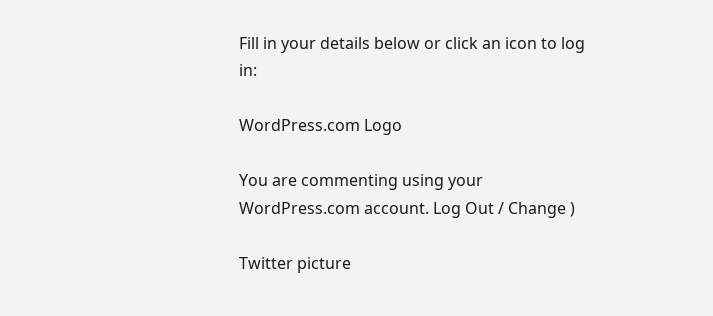Fill in your details below or click an icon to log in:

WordPress.com Logo

You are commenting using your WordPress.com account. Log Out / Change )

Twitter picture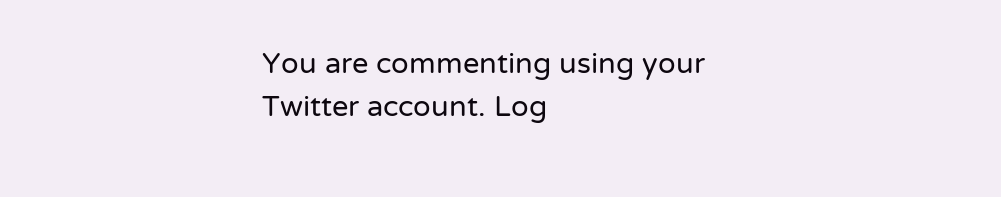You are commenting using your Twitter account. Log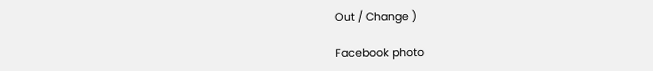Out / Change )

Facebook photo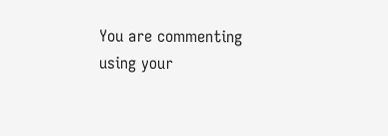You are commenting using your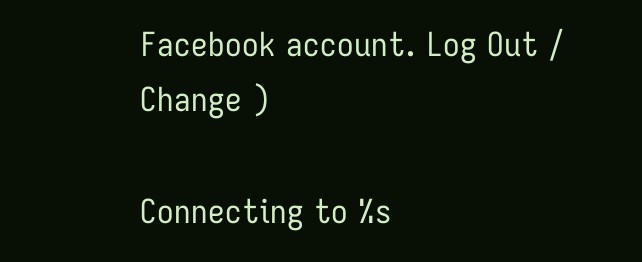Facebook account. Log Out / Change )

Connecting to %s